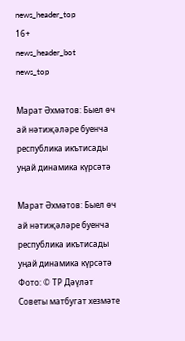news_header_top
16+
news_header_bot
news_top

Марат Әхмәтов: Быел өч ай нәтиҗәләре буенча республика икътисады уңай динамика күрсәтә

Марат Әхмәтов: Быел өч ай нәтиҗәләре буенча республика икътисады уңай динамика күрсәтә
Фото: © ТР Дәүләт Советы матбугат хезмәте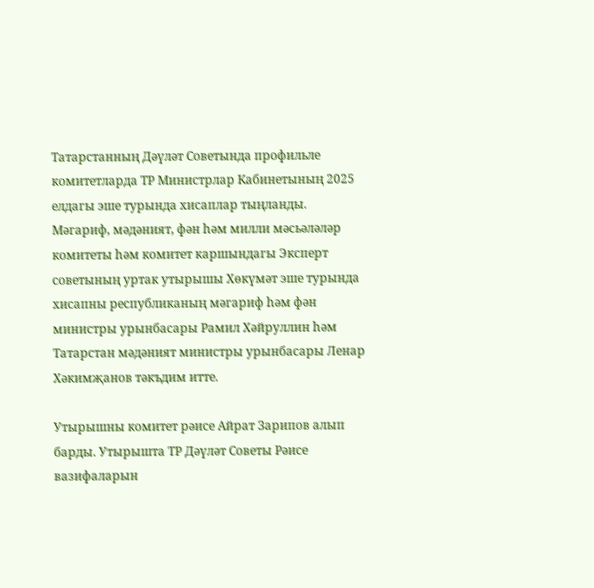Татарстанның Дәүләт Советында профильле комитетларда ТР Министрлар Кабинетының 2025 елдагы эше турында хисаплар тыңланды. Мәгариф, мәдәният, фән һәм милли мәсьәләләр комитеты һәм комитет каршындагы Эксперт советының уртак утырышы Хөкүмәт эше турында хисапны республиканың мәгариф һәм фән министры урынбасары Рамил Хәйруллин һәм Татарстан мәдәният министры урынбасары Ленар Хәкимҗанов тәкъдим итте.

Утырышны комитет рәисе Айрат Зарипов алып барды. Утырышта ТР Дәүләт Советы Рәисе вазифаларын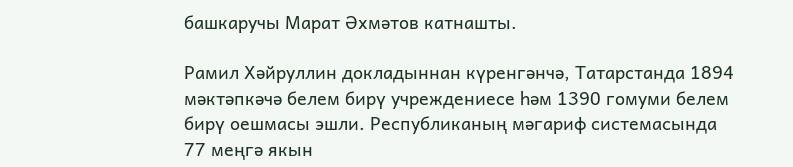башкаручы Марат Әхмәтов катнашты.

Рамил Хәйруллин докладыннан күренгәнчә, Татарстанда 1894 мәктәпкәчә белем бирү учреждениесе һәм 1390 гомуми белем бирү оешмасы эшли. Республиканың мәгариф системасында 77 меңгә якын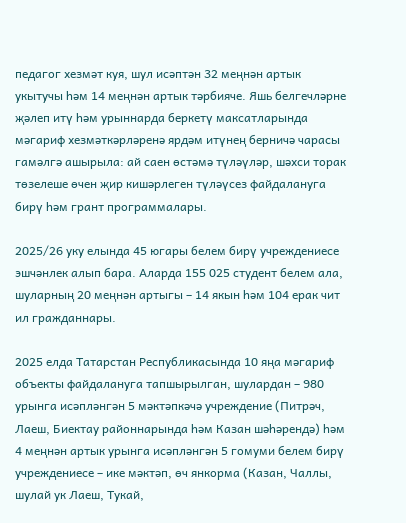педагог хезмәт куя, шул исәптән 32 меңнән артык укытучы һәм 14 меңнән артык тәрбияче. Яшь белгечләрне җәлеп итү һәм урыннарда беркетү максатларында мәгариф хезмәткәрләренә ярдәм итүнең берничә чарасы гамәлгә ашырыла: ай саен өстәмә түләүләр, шәхси торак төзелеше өчен җир кишәрлеген түләүсез файдалануга бирү һәм грант программалары.

2025/26 уку елында 45 югары белем бирү учреждениесе эшчәнлек алып бара. Аларда 155 025 студент белем ала, шуларның 20 меңнән артыгы – 14 якын һәм 104 ерак чит ил гражданнары.

2025 елда Татарстан Республикасында 10 яңа мәгариф объекты файдалануга тапшырылган, шулардан – 980 урынга исәпләнгән 5 мәктәпкәчә учреждение (Питрәч, Лаеш, Биектау районнарында һәм Казан шәһәрендә) һәм 4 меңнән артык урынга исәпләнгән 5 гомуми белем бирү учреждениесе – ике мәктәп, өч янкорма (Казан, Чаллы, шулай ук Лаеш, Тукай,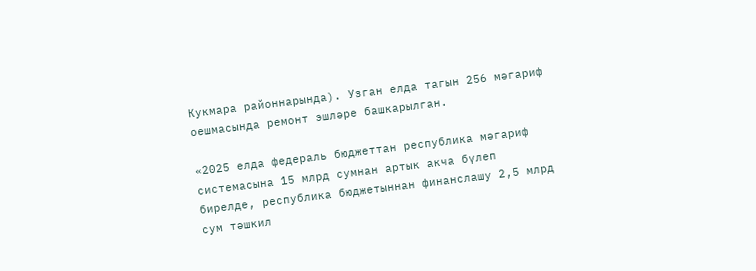Кукмара районнарында). Узган елда тагын 256 мәгариф оешмасында ремонт эшләре башкарылган.

«2025 елда федераль бюджеттан республика мәгариф системасына 15 млрд сумнан артык акча бүлеп бирелде, республика бюджетыннан финанслашу 2,5 млрд сум тәшкил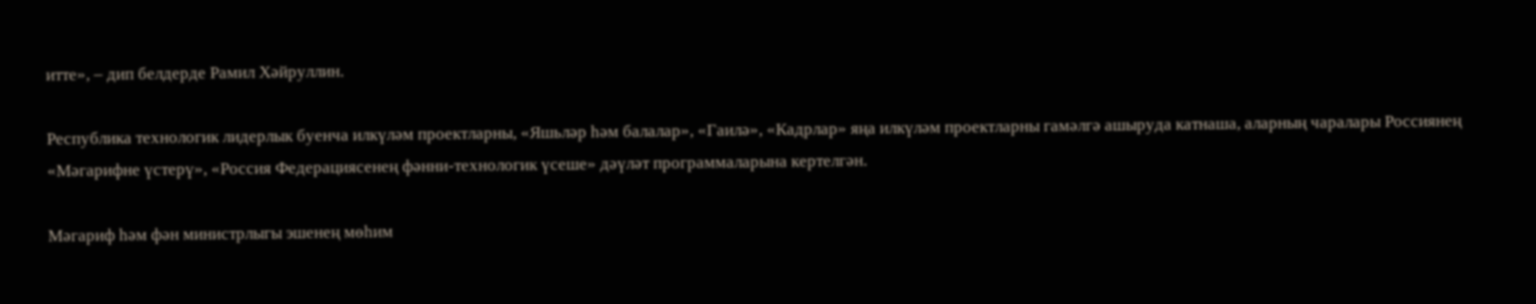итте», – дип белдерде Рамил Хәйруллин.

Республика технологик лидерлык буенча илкүләм проектларны, «Яшьләр һәм балалар», «Гаилә», «Кадрлар» яңа илкүләм проектларны гамәлгә ашыруда катнаша, аларның чаралары Россиянең «Мәгарифне үстерү», «Россия Федерациясенең фәнни-технологик үсеше» дәүләт программаларына кертелгән.

Мәгариф һәм фән министрлыгы эшенең мөһим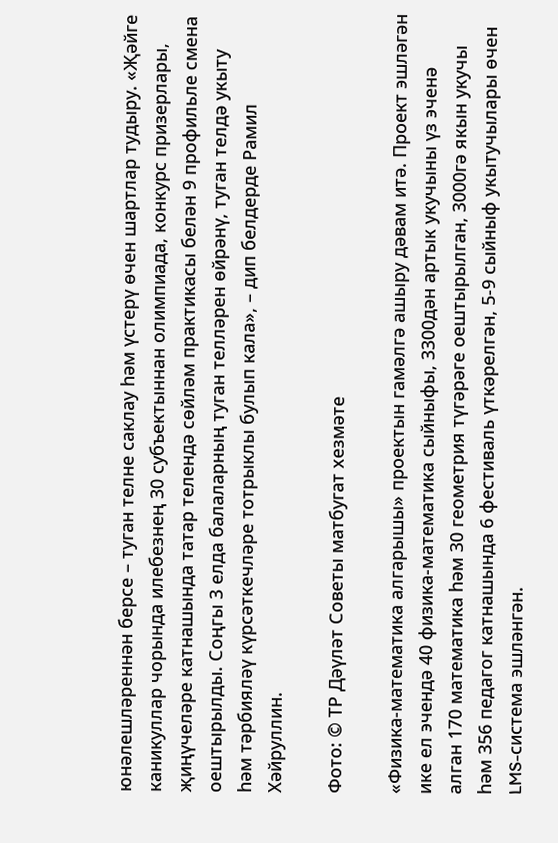юнәлешләреннән берсе – туган телне саклау һәм үстерү өчен шартлар тудыру. «Җәйге каникуллар чорында илебезнең 30 субъектыннан олимпиада, конкурс призерлары, җиңүчеләре катнашында татар телендә сөйләм практикасы белән 9 профильле смена оештырылды. Соңгы 3 елда балаларның туган телләрен өйрәнү, туган телдә укыту һәм тәрбияләү күрсәткечләре тотрыклы булып кала», – дип белдерде Рамил Хәйруллин.

Фото: © ТР Дәүләт Советы матбугат хезмәте

«Физика-математика алгарышы» проектын гамәлгә ашыру дәвам итә. Проект эшләгән ике ел эчендә 40 физика-математика сыйныфы, 3300дән артык укучыны үз эченә алган 170 математика һәм 30 геометрия түгәрәге оештырылган, 3000гә якын укучы һәм 356 педагог катнашында 6 фестиваль үткәрелгән, 5-9 сыйныф укытучылары өчен LMS-система эшләнгән.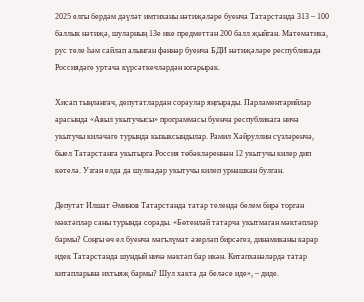2025 елгы бердәм дәүләт имтиханы нәтиҗәләре буенча Татарстанда 313 – 100 баллык нәтиҗә, шуларның 13е ике предметтан 200 балл җыйган. Математика, рус теле һәм сайлап алынган фәннәр буенча БДИ нәтиҗәләре республикада Россиядәге уртача күрсәткечләрдән югарырак.

Хисап тыңлангач, депутатлардан сораулар яңгырады. Парламентарийлар арасында «Авыл укытучысы» программасы буенча республикага ничә укытучы киләчәге турында кызыксындылар. Рамил Хәйруллин сүзләренчә, быел Татарстанга укытырга Россия төбәкләреннән 12 укытучы килер дип көтелә. Узган елда да шулкадәр укытучы килеп урнашкан булган.

Депутат Илшат Әминов Татарстанда татар телендә белем бирә торган мәктәпләр саны турында сорады. «Бөтенләй татарча укытмаган мәктәпләр бармы? Соңгы өч ел буенча мәгълүмат әзерләп бирсәгез, динамиканы карар идек Татарстанда шундый ничә мәктәп бар икән. Китапханәләрдә татар китапларына ихтыяҗ бармы? Шул хакта да беләсе иде», – диде.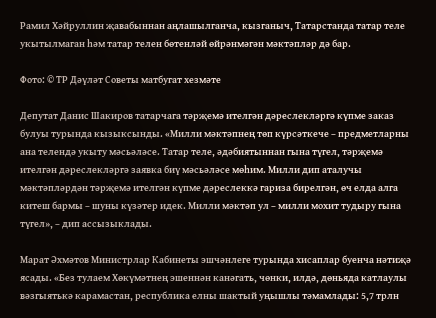Рамил Хәйруллин җавабыннан аңлашылганча, кызганыч, Татарстанда татар теле укытылмаган һәм татар телен бөтенләй өйрәнмәгән мәктәпләр дә бар.

Фото: © ТР Дәүләт Советы матбугат хезмәте

Депутат Данис Шакиров татарчага тәрҗемә ителгән дәреслекләргә күпме заказ булуы турында кызыксынды. «Милли мәктәпнең төп күрсәткече – предметларны ана телендә укыту мәсьәләсе. Татар теле, әдәбиятыннан гына түгел, тәрҗемә ителгән дәреслекләргә заявка биү мәсьәләсе мөһим. Милли дип аталучы мәктәпләрдән тәрҗемә ителгән күпме дәреслеккә гариза бирелгән, өч елда алга китеш бармы – шуны күзәтер идек. Милли мәктәп ул – милли мохит тудыру гына түгел», – дип ассызыклады.

Марат Әхмәтов Министрлар Кабинеты эшчәнлеге турында хисаплар буенча нәтиҗә ясады. «Без тулаем Хөкүмәтнең эшеннән канәгать, чөнки, илдә, дөньяда катлаулы вәзгыятькә карамастан, республика елны шактый уңышлы тәмамлады: 5,7 трлн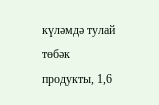күләмдә тулай төбәк продукты, 1,6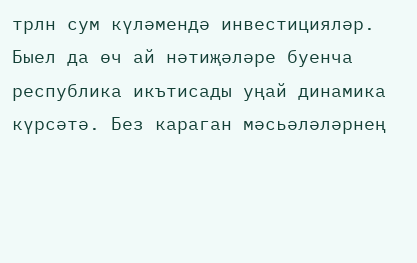трлн сум күләмендә инвестицияләр. Быел да өч ай нәтиҗәләре буенча республика икътисады уңай динамика күрсәтә. Без караган мәсьәләләрнең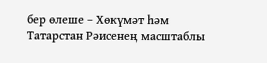бер өлеше – Хөкүмәт һәм Татарстан Рәисенең масштаблы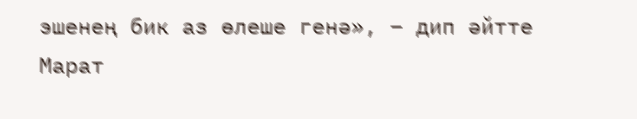эшенең бик аз өлеше генә», – дип әйтте Марат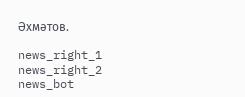Әхмәтов.

news_right_1
news_right_2
news_bot